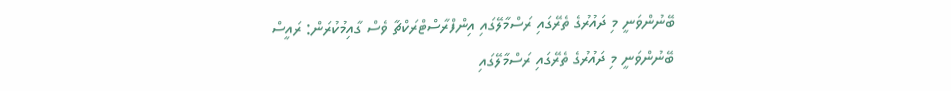ބޭނުންވަނީ މި ދައުރުގެ ތެރޭގައި ރަސްމާލޭގައި އިންފްރާސްޓްރަކްޗާ ވެސް ގާއިމުކުރަން: ރައީސް
ބޭނުންވަނީ މި ދައުރުގެ ތެރޭގައި ރަސްމާލޭގައި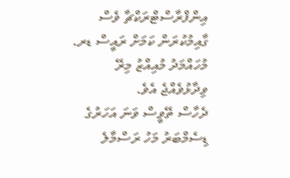އިންފްރާސްޓްރަކްޗާ ވެސް ގާއިމުކުރަން ކަމަށް ރައީސް ޑރ. މުހައްމަދު މުއިއްޒު މިރޭ ވިދާޅުވެއްޖެ އެވެ.
ދެހާސް ތޭވީސް ވަނަ އަހަރުގެ ޑިސެމްބަރު މަހު ރަސްމާލެ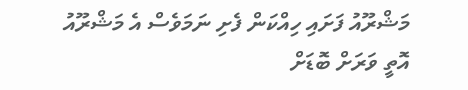މަޝްރޫއު ފަށައި ހިއްކަން ފެށި ނަމަވެސް އެ މަޝްރޫއު އޮތީ ވަރަށް ބޮޑަށް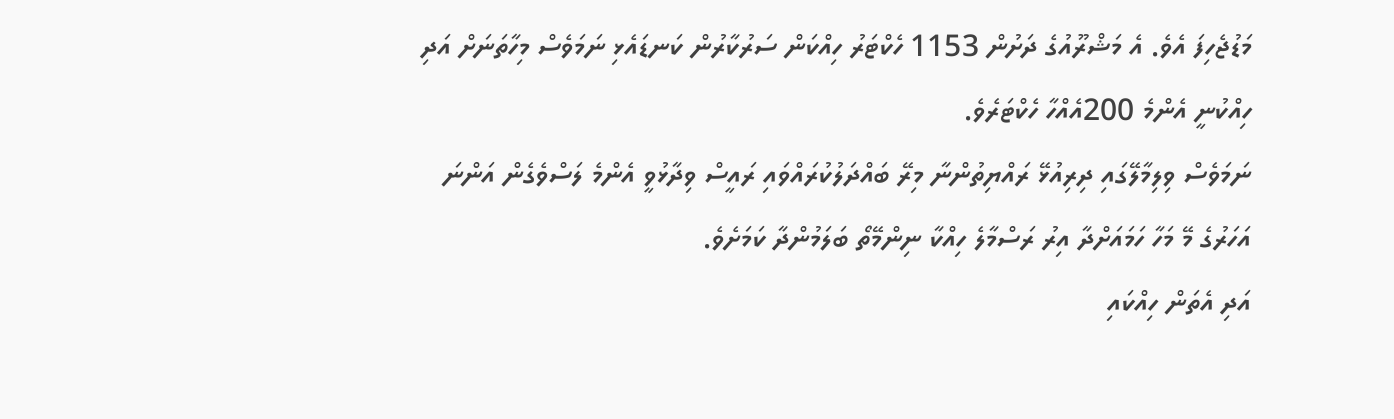މަޑުޖެހިފަ އެވެ. އެ މަޝްރޫއުގެ ދަށުން 1153 ހެކްޓަރު ހިއްކަން ސަރުކާރުން ކަނޑައެޅި ނަމަވެސް މިހާތަނަށް އަދި ހިއްކުނީ އެންމެ 200އެއްހާ ހެކްޓަރެވެ.
ނަމަވެސް ވިލިމާލޭގައި ދިރިއުޅޭ ރައްޔިތުންނާ މިރޭ ބައްދަލުކުރައްވައި ރައީސް ވިދާޅުވީ އެންމެ ލަސްވެގެން އަންނަ އަހަރުގެ މޭ މަހާ ހަމައަށްދާ އިރު ރަސްމާލެ ހިއްކާ ނިންމޭތޯ ބަލަމުންދާ ކަމަށެވެ.
އަދި އެތަން ހިއްކައި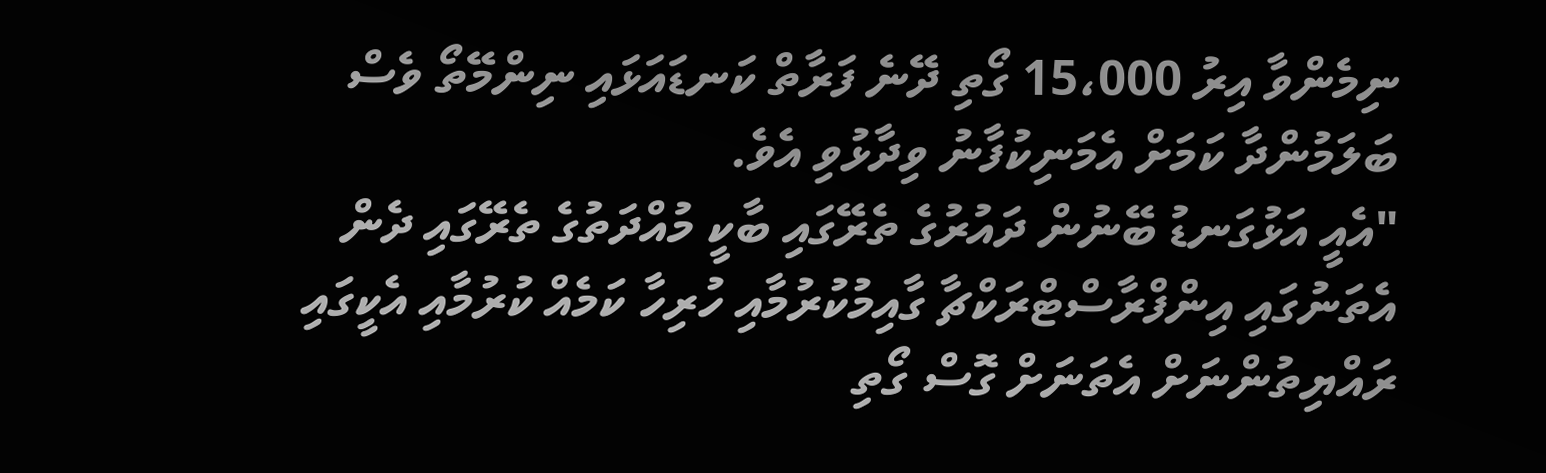ނިމެންވާ އިރު 15،000 ގޯތި ދޭނެ ފަރާތް ކަނޑައަޅައި ނިންމޭތޯ ވެސް ބަލަމުންދާ ކަމަށް އެމަނިކުފާނު ވިދާޅުވި އެވެ.
"އެއީ އަޅުގަނޑު ބޭނުން ދައުރުގެ ތެރޭގައި ބާކީ މުއްދަތުގެ ތެރޭގައި ދެން އެތަނުގައި އިންފްރާސްޓްރަކްޗާ ގާއިމުކުރުމާއި ހުރިހާ ކަމެއް ކުރުމާއި އެކީގައި ރައްޔިތުންނަށް އެތަނަށް ގޮސް ގޯތި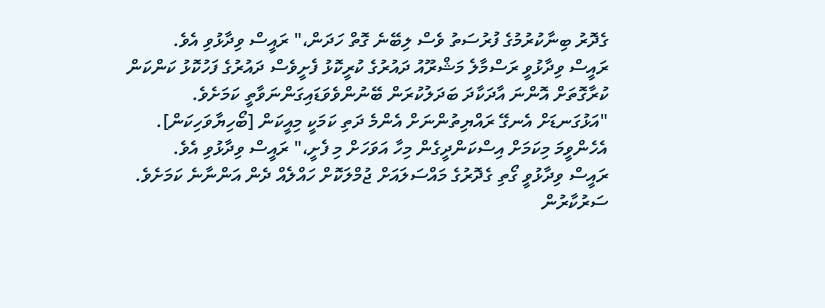ގެދޮރު ބިނާކުރުމުގެ ފުރުސަތު ވެސް ލިބޭނެ ގޮތް ހަދަން،" ރައީސް ވިދާޅުވި އެވެ.
ރައީސް ވިދާޅުވީ ރަސްމާލެ މަޝްރޫއު ދައުރުގެ ކުރީކޮޅު ފެށީވެސް ދައުރުގެ ފަހުކޮޅު ކަންކަން ކުރާގޮތަށް އޮންނަ އާދަކާދަ ބަދަލުކުރަން ބޭނުންވެވަޑައިގަންނަވާތީ ކަމަށެވެ.
"އަޅުގަނޑަށް އެނގޭ ރައްޔިތުންނަށް އެންމެ ދަތި ކަމަކީ މިއީކަން [ބޯހިޔާވަހިކަން]. އެހެންވީމަ މިކަމަށް އިސްކަންދީގެން މިހާ އަވަހަށް މި ފެށީ،" ރައީސް ވިދާޅުވި އެވެ.
ރައީސް ވިދާޅުވީ ގޯތި ގެދޮރުގެ މައްސަލައަށް ޖުމްލަކޮށް ހައްލެއް ދެން އަންނާނެ ކަމަށެވެ.
ސަރުކާރުން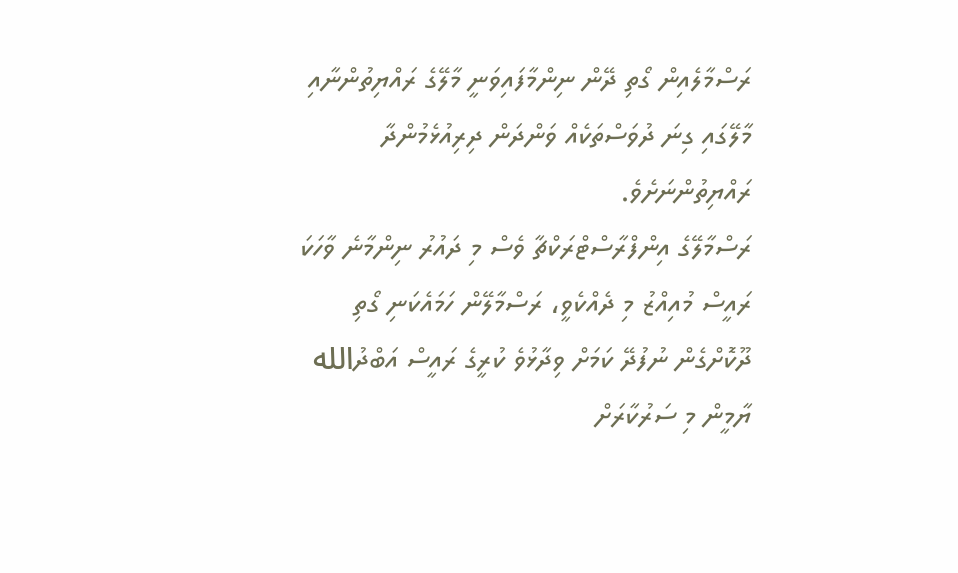ރަސްމާލެއިން ގޯތި ދޭން ނިންމާފައިވަނީ މާލޭގެ ރައްޔިތުންނާއި މާލޭގައި ގިނަ ދުވަސްތަކެއް ވަންދަން ދިރިއުޅެމުންދާ ރައްޔިތުންނަށެވެ.
ރަސްމާލޭގެ އިންފްރާސްޓްރަކްޗާ ވެސް މި ދައުރު ނިންމާނެ ވާހަކަ ރައީސް މުއިއްޒު މި ދެއްކެވީ، ރަސްމާލޭން ހަމައެކަނި ގޯތި ދޫކޮށްގެން ނުފުދޭ ކަމަށް ވިދާޅުވެ ކުރީގެ ރައީސް އަބްދުالله ޔާމީން މި ސަރުކާރަށް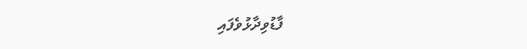ފާޑުވިދާޅުވެފައި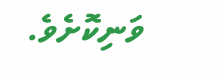ވަނިކޮށެވެ.